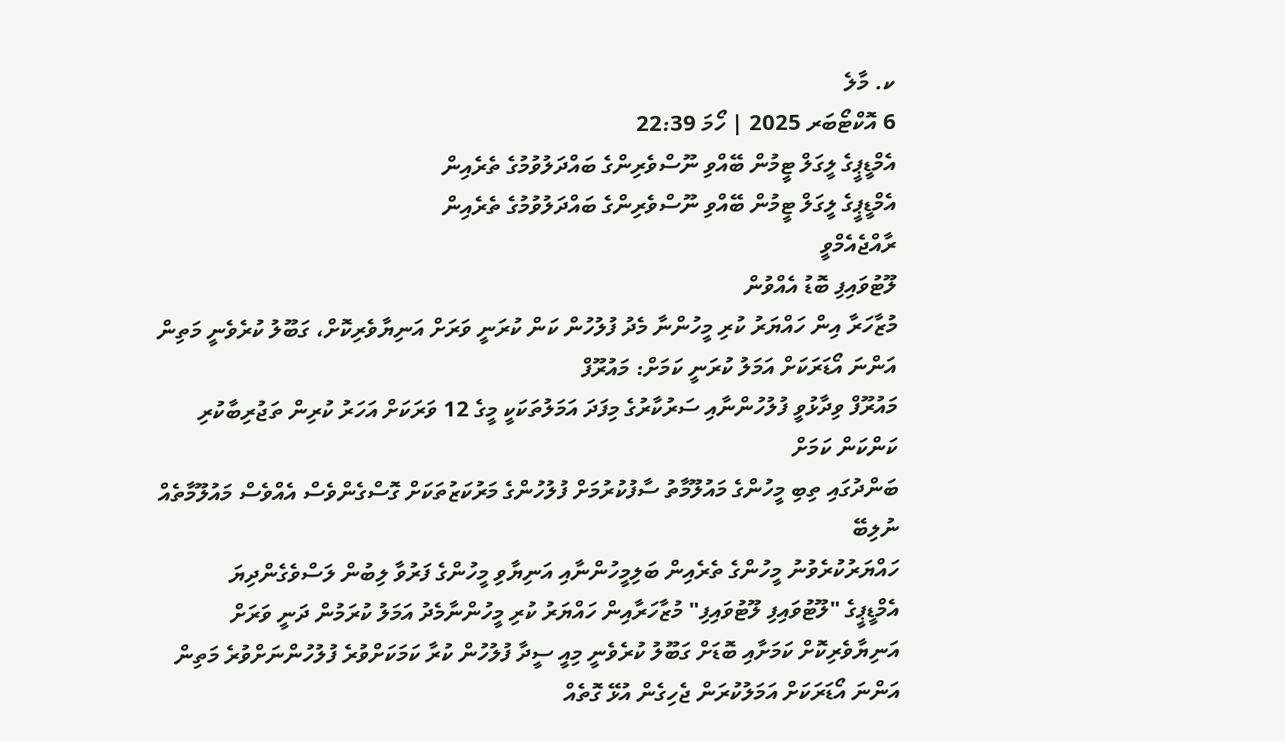ކ. މާލެ
6 އޮކްޓޯބަރ 2025 | ހޯމަ 22:39
އެމްޑީޕީގެ ލީގަލް ޓީމުން ބޭއްވި ނޫސްވެރިންގެ ބައްދަލުވުމުގެ ތެރެއިން
އެމްޑީޕީގެ ލީގަލް ޓީމުން ބޭއްވި ނޫސްވެރިންގެ ބައްދަލުވުމުގެ ތެރެއިން
ރާއްޖެއެމްވީ
ލޫޓުވައިފި ބޮޑު އެއްވުން
މުޒާހަރާ އިން ހައްޔަރު ކުރި މީހުންނާ މެދު ފުލުހުން ކަން ކުރަނީ ވަރަށް އަނިޔާވެރިކޮށް، ގަބޫލު ކުރެވެނީ މަތިން އަންނަ އޯޑަރަކަށް އަމަލު ކުރަނީ ކަމަށް: މައުރޫފް
މައުރޫފް ވިދާޅުވީ ފުލުހުންނާއި ސަރުކާރުގެ މިފަދަ އަމަލުތަކަކީ މީގެ 12 ވަރަކަށް އަހަރު ކުރިން ތަޖުރިބާކުރި ކަންކަން ކަމަށް
ބަންދުގައި ތިބި މީހުންގެ މައުލޫމާތު ސާފުކުރުމަށް ފުލުހުންގެ މަރުކަޒުތަކަށް ގޮސްގެންވެސް އެއްވެސް މައުލޫމާތެއް ނުލިބޭ
ހައްޔަރުކުރެވުނު މީހުންގެ ތެރެއިން ބަލިމީހުންނާއި އަނިޔާވި މީހުންގެ ފަރުވާ ލިބުން ލަސްވެގެންދިޔަ
އެމްޑީޕީގެ "ލޫޓުވައިފި ލޫޓުވައިފި" މުޒާހަރާއިން ހައްޔަރު ކުރި މީހުންނާމެދު އަމަލު ކުރަމުން ދަނީ ވަރަށް އަނިޔާވެރިކޮށް ކަމަށާއި ބޮޑަށް ގަބޫލު ކުރެވެނީ މިއީ ސީދާ ފުލުހުން ކުރާ ކަމަކަށްވުރެ ފުލުހުންނަށްވުރެ މަތިން އަންނަ އޯޑަރަކަށް އަމަލުކުރަން ޖެހިގެން އުޅޭ ގޮތެއް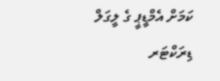ކަމަށް އެމްޑީޕީ ގެ ލީގަލް ޑިރަކްޓަރ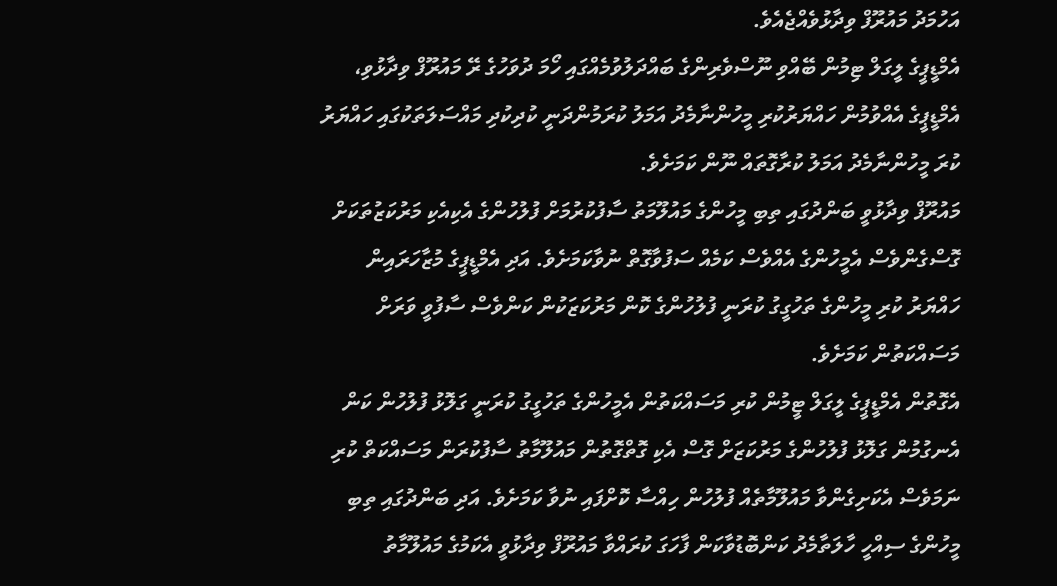އަހުމަދު މައުރޫފް ވިދާޅުވެއްޖެއެވެ.
އެމްޑީޕީގެ ލީގަލް ޓިމުން ބޭއްވި ނޫސްވެރިންގެ ބައްދަލުވުމެއްގައި ހޯމަ ދުވަހުގެ ރޭ މައުރޫފް ވިދާޅުވި، އެމްޑީޕީގެ އެއްވުމުން ހައްޔަރުކުރި މީހުންނާމެދު އަމަލު ކުރަމުންދަނީ ކުދިކުދި މައްސަލަތަކުގައި ހައްޔަރު ކުރަ މީހުންނާމެދު އަމަލު ކުރާގޮތައް ނޫން ކަމަށެވެ.
މައުރޫފް ވިދާޅުވީ ބަންދުގައި ތިބި މީހުންގެ މައުލޫމަތު ސާފުކުރުމަށް ފުލުހުންގެ އެކިއެކި މަރުކަޒުތަކަށް ގޮސްގެންވެސް އެމީހުންގެ އެއްވެސް ކަމެއް ސަފުވާގޮތް ނުވާކަމަށެވެ. އަދި އެމްޑީޕީގެ މުޒާހަރައިން ހައްޔަރު ކުރި މީހުންގެ ތަހުގީގު ކުރަނީ ފުލުހުންގެ ކޮން މަރުކަޒަކުން ކަންވެސް ސާފުވީ ވަރަށް މަސައްކަތުން ކަމަށެވެ.
އެގޮތުން އެމްޑީޕީގެ ލީގަލް ޓީމުން ކުރި މަސައްކަތުން އެމީހުންގެ ތަހުގީގު ކުރަނީ ގަލޮޅު ފުލުހުން ކަން އެނގުމުން ގަލޮޅު ފުލުހުންގެ މަރުކަޒަށް ގޮސް އެކި ގޮތްގޮތުން މައުލޫމާތު ސާފުކުރަން މަސައްކަތް ކުރި ނަމަވެސް އެކަށިގެންވާ މައުލޫމާތެއް ފުލުހުން ހިއްސާ ކޮށްފައި ނުވާ ކަމަށެވެ. އަދި ބަންދުގައި ތިބި މީހުންގެ ސިއްހީ ހާލަތާމެދު ކަންބޮޑުވާކަން ފާހަގަ ކުރައްވާ މައުރޫފް ވިދާޅުވީ އެކަމުގެ މައުލޫމާތު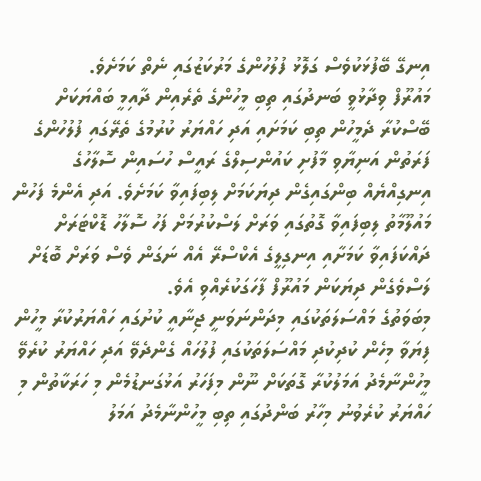އިނގޭ ބޭފުޅަކުވެސް ގަލޮޅު ފުލުހުންގެ މަރުކަޒުގައި ނެތް ކަމަށެވެ.
މައުރޫފް ވިދާޅުވީ ބަނދުގައި ތިބި މީހުންގެ ތެރެއިން ދާއިމީ ބައްޔަކަށް ބޭސްކުރާ ދެމީހުން ތިބި ކަމަށައި އަދި ހައްޔަރު ކުރުމުގެ ތެރޭގައި ފުލުހުންގެ ފަރަތުން އަނިޔާވި މާފުށި ކައުންސިލްގެ ރައީސް ހުސައިން ސޮލާހުގެ އިނގިއްޔެއް ބިންގައިގެން ދިޔަކަމަށް ލިބިފައިވާ ކަމަށެވެ. އަދި އެންމެ ފަހުން މައުލޫމާތު ލިބިފައިވާ ގޮތުގައި ވަރަށް ލަސްކުރުމަށް ފަހު ސޮލާހު ޑޮކްޓަރަށް ދައްކަފައިވާ ކަމަށާއި އިނގިލީގެ އެކްސްރޭ އެއް ނަގަން ވެސް ވަރަށް ބޮޑަށް ލަސްވެގެން ދިޔަކަން މައުރޫފް ފާހަގަކުރެއްވި އެވެ.
މިބަވަތުގެ މައްސަލަތަކުގައި މިދަންނަވަނީ ޖިނާއީ ކުށުގައި ހައްޔަރުކުރާ މީހުން ފިޔަވާ މިހެން ކުދިކުދި މައްސަލަތަކުގައި ފުލުހައް ގެންދެވޭ އަދި ހައްޔަރު ކުރެވޭ މީހުންނާމެދު އަމަލުކުރާ ގޮތަކަށް ނޫން މިފަހަރު އަޅުގަނޑުމެން މި ހަރަކާތުން މި ހައްޔަރު ކުރެވުނު މިހާރު ބަންދުގައި ތިބި މީހުންނާމެދު އަމަލު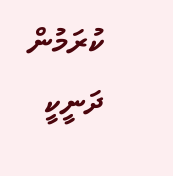ކުރަމުން ދަނީކީ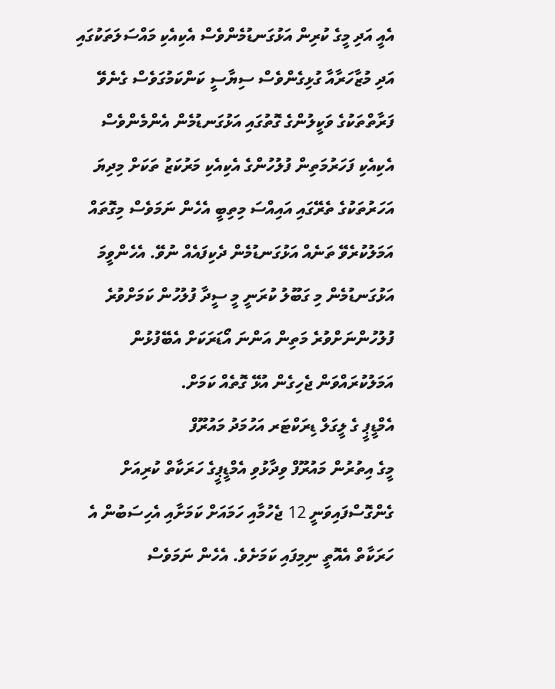އެއީ އަދި މީގެ ކުރިން އަޅުގަނޑުމެންވެސް އެކިއެކި މައްސަލަތަކުގައި އަދި މުޒާހަރާއާ ގުޅިގެންވެސް ސިޔާސީ ކަންކަމުގަވެސް ގެނެވޭ ފަރާތްތަކުގެ ވަކީލުންގެ ގޮތުގައި އަޅުގަނޑުމެން އެންމެންވެސް އެކިއެކި ފަހަރުމަތިން ފުލުހުންގެ އެކިއެކި މަރުކަޒު ތަކަށް މިދިޔަ އަހަރުތަކުގެ ތެރޭގައި އައިއްސަ މިތިބީ އެހެން ނަމަވެސް މިގޮތައް އަމަލުކުރެވޭ ތަނެއް އަޅުގަނޑުމެން ދެކިފައެއް ނުވޭ. އެހެންވީމަ އަޅުގަނޑުމެން މި ގަބޫލު ކުރަނީ މީ ސީދާ ފުލުހުން ކަމަށްވުރެ ފުލުހުންނަށްވުރެ މަތިން އަންނަ އޯޑަރަކަށް އެބޭފުޅުން އަމަލުކުރައްވަން ޖެހިގެން އުޅޭ ގޮތެއް ކަމަށް.
އެމްޑީޕީ ގެ ލީގަލް ޑިރަކްޓަރ އަހުމަދު މައުރޫފް
މީގެ އިތުރުން މައުރޫފް ވިދާޅުވި އެމްޑީޕީގެ ހަރަކާތް ކުރިއަށް ގެންގޮސްފައިވަނީ 12 ޖެހުމާއި ހަމައަށް ކަމަށާއި އެހިސަބުން އެ ހަރަކާތް އެއޮތީ ނިމިފައި ކަމަށެވެ. އެހެން ނަމަވެސް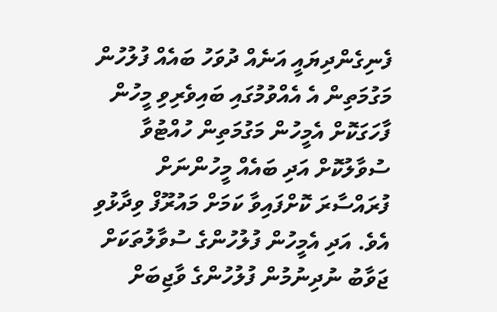ފެނިގެންދިޔައީ އަނެއް ދުވަހު ބައެއް ފުލުހުން މަގުމަތިން އެ އެއްވުމުގައި ބައިވެރިވި މީހުން ފާހަގަކޮށް އެމީހުން މަގުމަތިން ހުއްޓުވާ ސުވާލުކޮށް އަދި ބައެއް މީހުންނަށް ފުރައްސާރަ ކޮށްފައިވާ ކަމަށް މައުރޫފް ވިދާޅުވި އެވެ. އަދި އެމީހުން ފުލުހުންގެ ސުވާލުތަކަށް ޖަވާބު ނުދިނުމުން ފުލުހުންގެ ވާޖިބަށް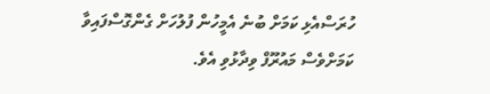ހުރަސްއެޅި ކަމަށް ބުނެ އެމީހުން ފުލުހަށް ގެންގޮސްފައިވާ ކަމަށްވެސް މައުރޫފް ވިދާޅުވި އެވެ.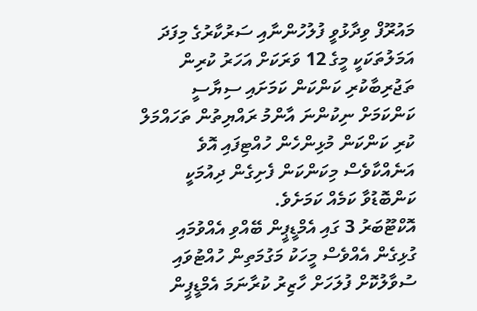މައުރޫފް ވިދާޅުވީ ފުލުހުންނާއި ސަރުކާރުގެ މިފަދަ އަމަލުތަކަކީ މީގެ 12 ވަރަކަށް އަހަރު ކުރިން ތަޖުރިބާކުރި ކަންކަން ކަމަށައި ސިޔާސީ ކަންކަމަށް ނިކުންނަ އާންމު ރައްޔިތުން ތަހައްމަލް ކުރި ކަންކަން މުޅިންހެން ހުއްޓިފައި އޮވެ އަނެއްކާވެސް މިކަންކަން ފެށިގެން ދިއުމަކީ ކަންބޮޑުވާ ކަމެއް ކަމަށެވެ.
އޮކްޓޫބަރު 3 ގައި އެމްޑީޕީން ބޭއްވި އެއްވުމައި ގުޅިގެން އެއްވެސް މީހަކު މަގުމަތިން ހުއްޓުވައި ސުވާލުކޮށް ފުލަހަށް ހާޒިރު ކުރާނަމަ އެމްޑީޕީން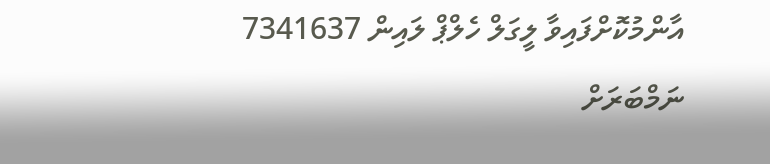އާންމުކޮށްފައިވާ ލީގަލް ހެލްޕް ލައިން 7341637 ނަމްބަރަށް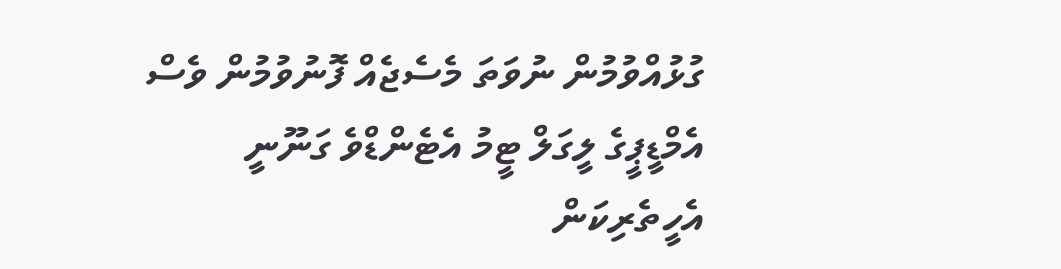ގުޅުއްވުމުން ނުވަތަ މެސެޖެއް ފޮނުވުމުން ވެސް އެމްޑީޕީގެ ލީގަލް ޓީމު އެޓެންޑްވެ ގަނޫނީ އެހީތެރިކަން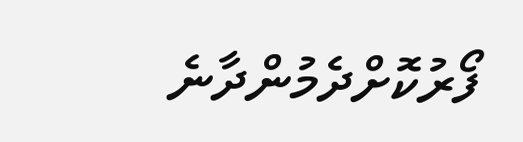ފޯރުކޮށްދެމުންދާނެ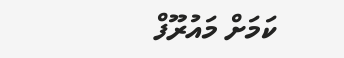ކަމަށް މައުރޫފް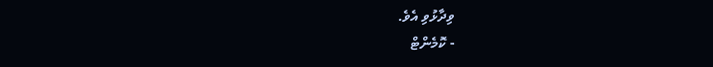ވިދާޅުވި އެވެ.
- ކޮމެންޓް